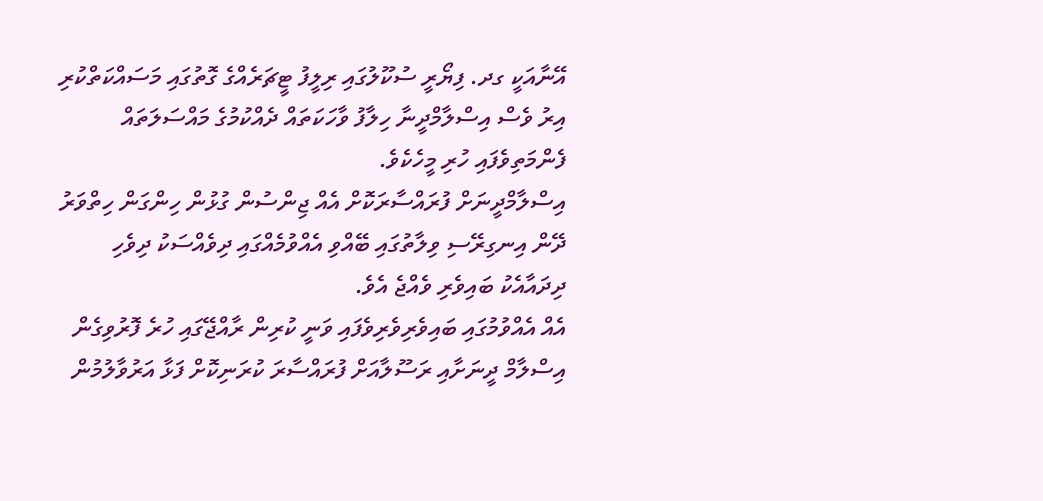އޭނާއަކީ ގދ. ފިޔޯރީ ސުކޫލުގައި ރިލީފު ޓީޗަރެއްގެ ގޮތުގައި މަސައްކަތްކުރި އިރު ވެސް އިސްލާމްދީނާ ހިލާފު ވާހަކަތައް ދެއްކުމުގެ މައްސަލަތައް ފެންމަތިވެފައި ހުރި މީހެކެވެ.
އިސްލާމްދީނަށް ފުރައްސާރަކޮށް އެއް ޖިންސުން ގުޅުން ހިންގަން ހިތްވަރު ދޭން އިނގިރޭސި ވިލާތުގައި ބޭއްވި އެއްވުމެއްގައި ދިވެއްސަކު ދިވެހި ދިދައާއެކު ބައިވެރި ވެއްޖެ އެވެ.
އެއް އެއްވުމުގައި ބައިވެރިވެރިވެފައި ވަނީ ކުރިން ރާއްޖޭގައި ހުރެ ފޮރުވިގެން އިސްލާމް ދީނަށާއި ރަސޫލާއަށް ފުރައްސާރަ ކުރަނިކޮށް ފަޅާ އަރުވާލުމުން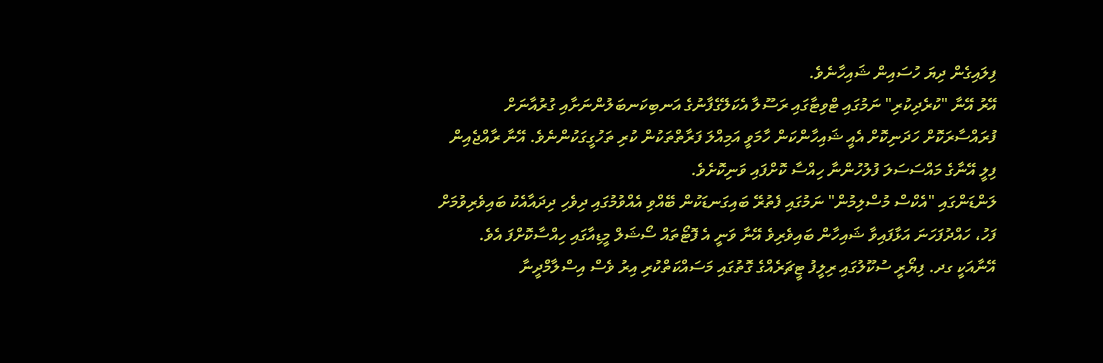ފިލައިގެން ދިޔަ ހުސައިން ޝައިހާނެވެ.
އޭރު އޭނާ "ކުރެދިކުރި" ނަމުގައި ޓްވިޓާގައި ރަސޫލާ އެކަލޭގެފާނުގެ އަނބިކަނބަލުންނަށާއި ގުރުއާނަށް ފުރައްސާރަކޮށް ހަދަނިކޮށް އެއީ ޝައިހާންކަން ހާމަވީ އަމިއްލަ ފަރާތްތަކުން ކުރި ތަހުގީގަކުންނެވެ. އޭނާ ރާއްޖެއިން ފިލީ އޭނާގެ މައްސަސަލަ ފުލުހުންނާ ހިއްސާ ކޮށްފައި ވަނިކޮށެވެ.
ލަންޑަންގައި "އެކްސް މުސްލިމުން" ނަމުގައި ފެތުރޭ ބައިގަނޑަކުން ބޭއްވި އެއްވުމުގައި ދިވެހި ދިދައާއެކު ބައިވެރިވުމަށް ފަހު، ހައްދުފަހަނަ އަޅާފައިވާ ޝައިހާން ބައިވެރިވެ އޭނާ ވަނީ އެ ފޮޓޯތައް ސޯޝަލް މީޑިއާގައި ހިއްސާކޮށްފަ އެވެ.
އޭނާއަކީ ގދ. ފިޔޯރީ ސުކޫލުގައި ރިލީފު ޓީޗަރެއްގެ ގޮތުގައި މަސައްކަތްކުރި އިރު ވެސް އިސްލާމްދީނާ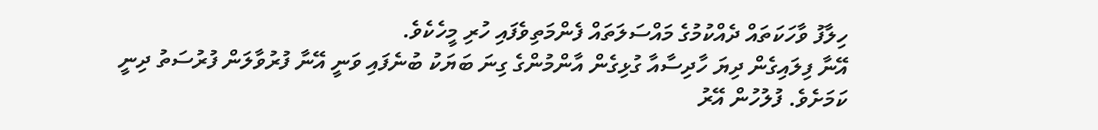ހިލާފު ވާހަކަތައް ދެއްކުމުގެ މައްސަލަތައް ފެންމަތިވެފައި ހުރި މީހެކެވެ.
އޭނާ ފިލައިގެން ދިޔަ ހާދިސާއާ ގުޅިގެން އާންމުންގެ ގިނަ ބަޔަކު ބުނެފައި ވަނީ އޭނާ ފުރުވާލަން ފުރުސަތު ދިނީ ކަމަށެވެ. ފުލުހުން އޭރު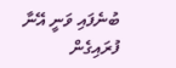ބުނެފައި ވަނީ އޭނާ ފުރައިގެން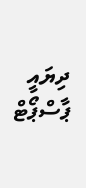ދިޔައީ ޕާސްޕޯޓް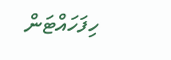ހިފަހައްޓަން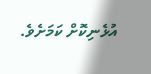އުޅެނިކޮށް ކަމަށެވެ.